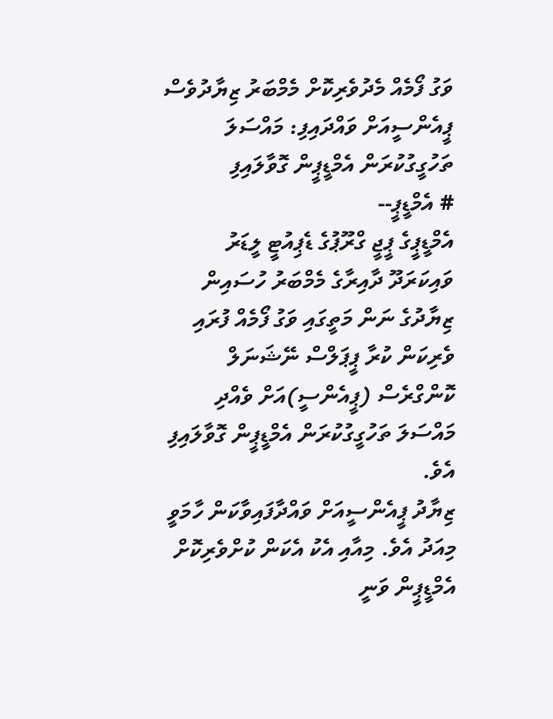ވަގު ފޯމެއް މެދުވެރިކޮށް މެމްބަރު ޒިޔާދުވެސް ޕީއެންސީއަށް ވައްދައިފި: މައްސަލަ ތަހުގީގުކުރަން އެމްޑީޕީން ގޮވާލައިފި
# އެމްޑީޕީ--
އެމްޑީޕީގެ ޕީޖީ ގްރޫޕުގެ ޑެޕިއުޓީ ލީޑަރު ވައިކަރަދޫ ދާއިރާގެ މެމްބަރު ހުސައިން ޒިޔާދުގެ ނަން މަތީގައި ވަގު ފޯމެއް ފުރައި ވެރިކަން ކުރާ ޕީޕަލްސް ނޭޝަނަލް ކޮންގްރެސް (ޕީއެންސީ)އަށް ވެއްދި މައްސަލަ ތަހުގީގުކުރަން އެމްޑީޕީން ގޮވާލައިފި އެވެ.
ޒިޔާދު ޕީއެންސީއަށް ވައްދާފައިވާކަން ހާމަވީ މިއަދު އެވެ. މިއާއި އެކު އެކަން ކުށްވެރިކޮށް އެމްޑީޕީން ވަނީ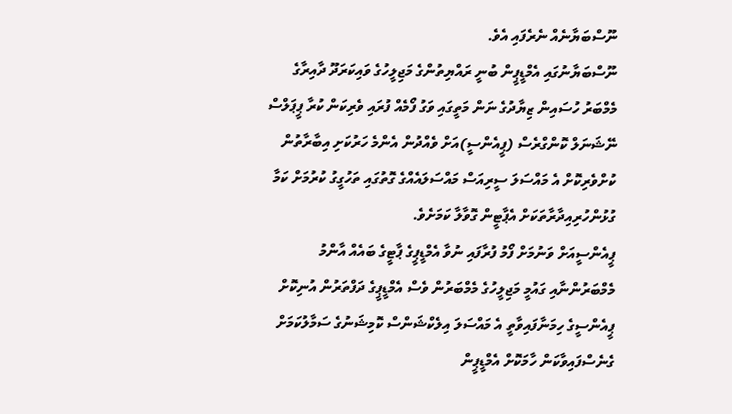ނޫސްބަޔާނެއް ނެރެފައި އެވެ.
ނޫސްބަޔާނުގައި އެމްޑީޕީން ބުނީ ރައްޔިތުންގެ މަޖިލީހުގެ ވައިކަރަދޫ ދާއިރާގެ މެމްބަރު ހުސައިން ޒިޔާދުގެ ނަން މަތީގައި ވަގު ފޯމެއް ފުރައި ވެރިކަން ކުރާ ޕީޕަލްސް ނޭޝަނަލް ކޮންގްރެސް (ޕީއެންސީ)އަށް ވެއްދުން އެންމެ ހަރުކަށި އިބާރާތުން ކުށްވެރިކޮށް އެ މައްސަލަ ސީރިއަސް މައްސަލައެއްގެ ގޮތުގައި ތަހުގީގު ކުރުމަށް ކަމާ ގުޅުންހުރިއިދާރާތަކަށް އެޕާޓީން ގޮވާލާ ކަމަށެވެ.
ޕީއެންސީއަށް ވަނުމަށް ފޯމު ފުރާފައި ނުވާ އެމްޑީޕީގެ ޕާޓީގެ ބައެއް އާންމު މެމްބަރުންނާއި ގައުމީ މަޖިލީހުގެ މެމްބަރުން ވެސް އެމްޑީޕީގެ ދަފްތަރުން އުނިކޮށް ޕީއެންސީގެ ހިމަނާފައިވާތީ އެ މައްސަލަ އިލެކްޝަންސް ކޮމިޝަނުގެ ސަމާލުކަމަށް ގެނެސްފައިވާކަން ހާމަކޮށް އެމްޑީޕީން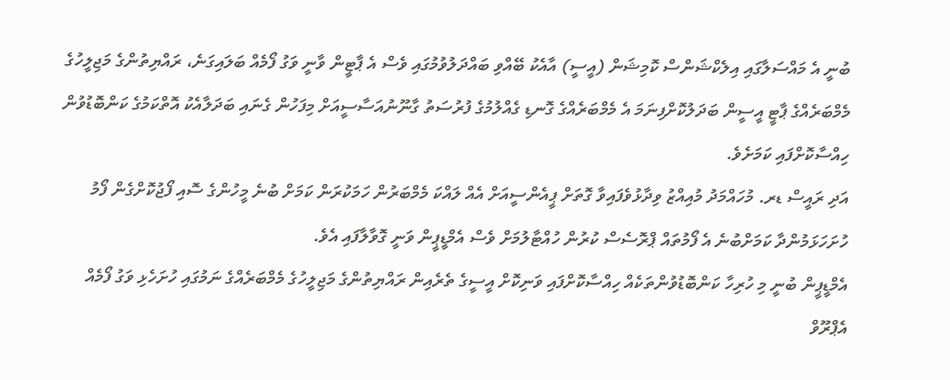ބުނީ އެ މައްސަލާގައި އިލެކްޝަންސް ކޮމިޝަން (އީސީ) އާއެކު ބޭއްވި ބައްދަލުވުމުގައި ވެސް އެ ޕާޓީން ވާނީ ވަގު ފޯމެއް ބަލައިގަނެ، ރައްޔިތުންގެ މަޖިލީހުގެ މެމްބަރެއްގެ ޕާޓީ އީސީން ބަދަލުކޮށްފިނަމަ އެ މެމްބަރެއްގެ ގޮނޑި ގެއްލުމުގެ ފުރުސަތު ގާނޫނުއަސާސީއަށް މިފަހުން ގެނައި ބަދަލާއެކު އޮތްކަމުގެ ކަންބޮޑުވުން ހިއްސާކޮށްފައި ކަމަށެވެ.
އަދި ރައީސް ޑރ. މުހައްމަދު މުއިއްޒު ވިދާޅުވެފައިވާ ގޮތަށް ޕީއެންސީއަށް އެއް ލައްކަ މެމްބަރުން ހަމަކުރަން ކަމަށް ބުނެ މީހުންގެ ސޮއި ފޯޖުކޮށްގެން ފޯމު ހުށަހަޅަމުންދާ ކަމަށްބުނެ އެ ފޯމުތައް ޕްރޮސެސް ކުރުން ހުއްޓާލުމަށް ވެސް އެމްޑީޕީން ވަނީ ގޮވާލާފައި އެވެ.
އެމްޑީޕީން ބުނީ މި ހުރިހާ ކަންބޮޑުވުންތަކެއް ހިއްސާކޮށްފައި ވަނިކޮށް އީސީގެ ތެރެއިން ރައްޔިތުންގެ މަޖިލީހުގެ މެމްބަރެއްގެ ނަމުގައި ހުށަހެޅި ވަގު ފޯމެއް އެޕްރޫވް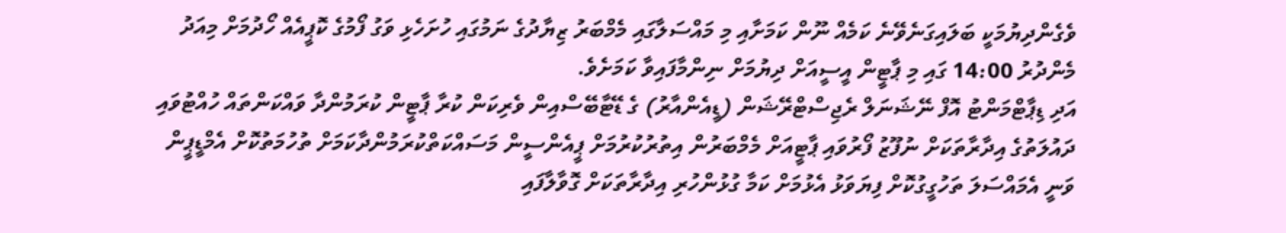ވެގެންދިޔުމަކީ ބަލައިގަނެވޭނެ ކަމެއް ނޫން ކަމަށާއި މި މައްސަލާގައި މެމްބަރު ޒިޔާދުގެ ނަމުގައި ހުށަހެޅި ވަގު ފޯމުގެ ކޮޕީއެއް ހޯދުމަށް މިއަދު މެންދުރު 14:00 ގައި މި ޕާޓީން އީސީއަށް ދިޔުމަށް ނިންމާފައިވާ ކަމަށެވެ.
އަދި ޑިޕާޓްމަންޓު އޮފް ނޭޝަނަލް ރެޖިސްޓްރޭޝަން (ޑީއެންއާރު) ގެ ޑޭޓާބޭސްއިން ވެރިކަން ކުރާ ޕާޓީން ކުރަމުންދާ ވައްކަންތައް ހުއްޓުވައި ދައުލަތުގެ އިދާރާތަކަށް ނުފޫޒު ފޯރުވައި ޕާޓީއަށް މެމްބަރުން އިތުރުކުރުމަށް ޕީއެންސީން މަސައްކަތްކުރަމުންދާކަމަށް ތުހުމަތުކޮށް އެމްޑީޕީން ވަނީ އެމައްސަލަ ތަހުގީގުކޮށް ފިޔަވަޅު އެޅުމަށް ކަމާ ގުޅުންހުރި އިދާރާތަކަށް ގޮވާލާފައި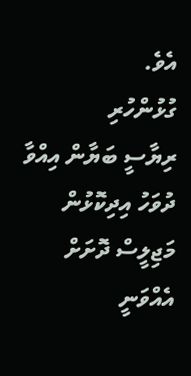އެވެ.
ގުޅުންހުރި
ރިޔާސީ ބަޔާން އިއްވާ ދުވަހު އިދިކޮޅުން މަޖިލީސް ދޮށަށް އެއްވަނީ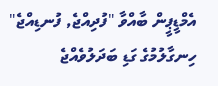އެމްޑީޕީން ބާއްވާ "ފުދިއްޖެ, ފުނޑިއްޖެ" ހިނގާލުމުގެ ގަޑި ބަދަލުވެއްޖެ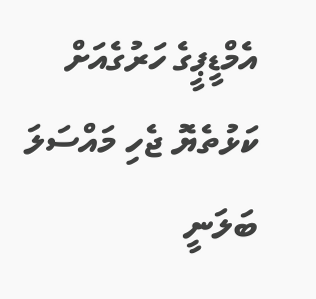އެމްޑީޕީގެ ހަރުގެއަށް ކަޅުތެޔޮ ޖެހި މައްސަލަ ބަލަނީ